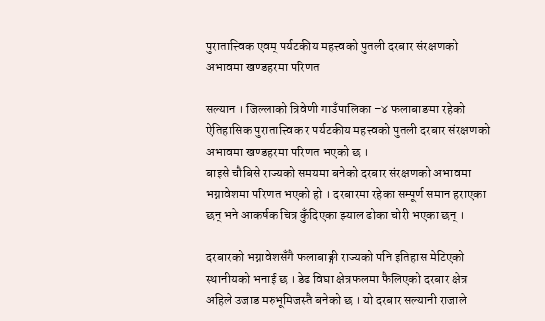पुरातात्त्विक एवम् पर्यटकीय महत्त्वको पुतली दरबार संरक्षणको अभावमा खण्डहरमा परिणत

सल्यान । जिल्लाको त्रिवेणी गाउँपालिका –४ फलाबाङमा रहेको ऐतिहासिक पुरातात्त्विक र पर्यटकीय महत्त्वको पुतली दरबार संरक्षणको अभावमा खण्डहरमा परिणत भएको छ ।
बाइसे चौबिसे राज्यको समयमा बनेको दरबार संरक्षणको अभावमा भग्नावेशमा परिणत भएको हो । दरबारमा रहेका सम्पूर्ण समान हराएका छन् भने आकर्षक चित्र कुँदिएका झ्याल ढोका चोरी भएका छन् ।

दरबारको भग्नावेशसँगै फलाबाङ्गी राज्यको पनि इतिहास मेटिएको स्थानीयको भनाई छ । डेढ विघा क्षेत्रफलमा फैलिएको दरबार क्षेत्र अहिले उजाड मरुभूमिजस्तै बनेको छ । यो दरबार सल्यानी राजाले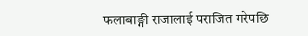फलाबाङ्गी राजालाई पराजित गरेपछि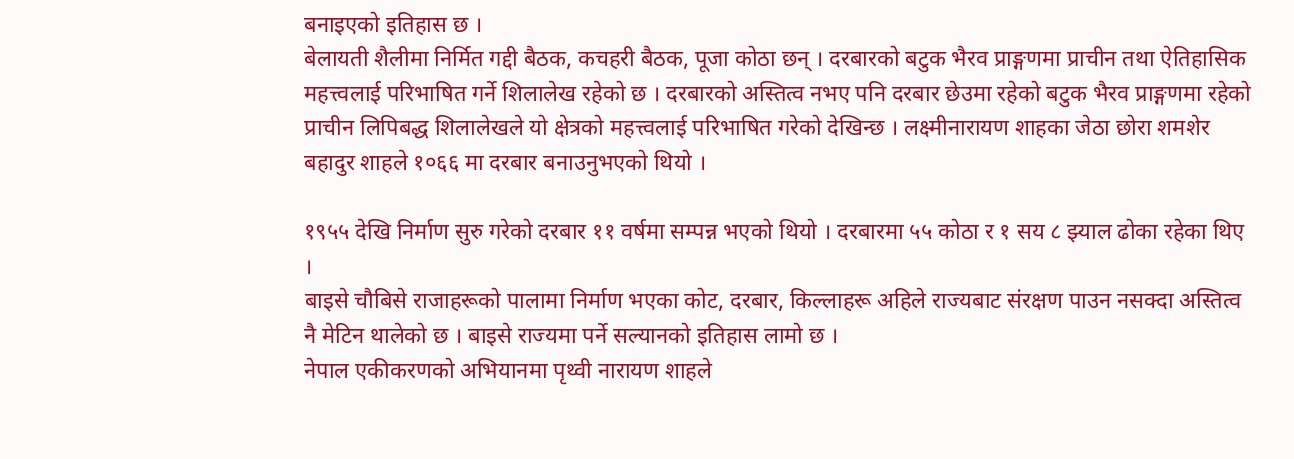बनाइएको इतिहास छ ।
बेलायती शैलीमा निर्मित गद्दी बैठक, कचहरी बैठक, पूजा कोठा छन् । दरबारको बटुक भैरव प्राङ्गणमा प्राचीन तथा ऐतिहासिक महत्त्वलाई परिभाषित गर्ने शिलालेख रहेको छ । दरबारको अस्तित्व नभए पनि दरबार छेउमा रहेको बटुक भैरव प्राङ्गणमा रहेको प्राचीन लिपिबद्ध शिलालेखले यो क्षेत्रको महत्त्वलाई परिभाषित गरेको देखिन्छ । लक्ष्मीनारायण शाहका जेठा छोरा शमशेर बहादुर शाहले १०६६ मा दरबार बनाउनुभएको थियो ।

१९५५ देखि निर्माण सुरु गरेको दरबार ११ वर्षमा सम्पन्न भएको थियो । दरबारमा ५५ कोठा र १ सय ८ झ्याल ढोका रहेका थिए ।
बाइसे चौबिसे राजाहरूको पालामा निर्माण भएका कोट, दरबार, किल्लाहरू अहिले राज्यबाट संरक्षण पाउन नसक्दा अस्तित्व नै मेटिन थालेको छ । बाइसे राज्यमा पर्ने सल्यानको इतिहास लामो छ ।
नेपाल एकीकरणको अभियानमा पृथ्वी नारायण शाहले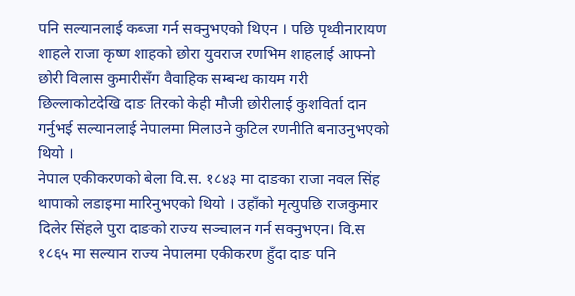पनि सल्यानलाई कब्जा गर्न सक्नुभएको थिएन । पछि पृथ्वीनारायण शाहले राजा कृष्ण शाहको छोरा युवराज रणभिम शाहलाई आफ्नो छोरी विलास कुमारीसँग वैवाहिक सम्बन्ध कायम गरी छिल्लाकोटदेखि दाङ तिरको केही मौजी छोरीलाई कुशविर्ता दान गर्नुभई सल्यानलाई नेपालमा मिलाउने कुटिल रणनीति बनाउनुभएको थियो ।
नेपाल एकीकरणको बेला वि.स. १८४३ मा दाङका राजा नवल सिंह थापाको लडाइमा मारिनुभएको थियो । उहाँको मृत्युपछि राजकुमार दिलेर सिंहले पुरा दाङको राज्य सञ्चालन गर्न सक्नुभएन। वि.स १८६५ मा सल्यान राज्य नेपालमा एकीकरण हुँदा दाङ पनि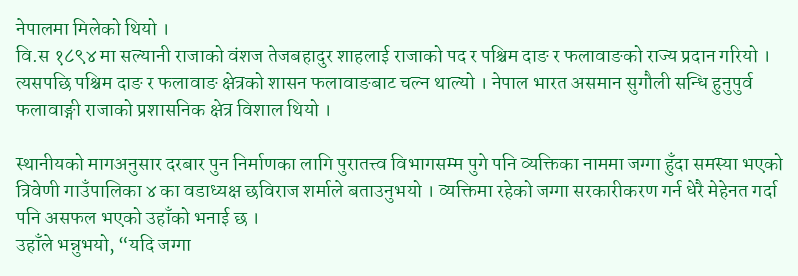नेपालमा मिलेको थियो ।
वि.स १८९४ मा सल्यानी राजाको वंशज तेजबहादुर शाहलाई राजाको पद र पश्चिम दाङ र फलावाङको राज्य प्रदान गरियो । त्यसपछि पश्चिम दाङ र फलावाङ क्षेत्रको शासन फलावाङबाट चल्न थाल्यो । नेपाल भारत असमान सुगौली सन्धि हुनुपुर्व फलावाङ्गी राजाको प्रशासनिक क्षेत्र विशाल थियो ।

स्थानीयको मागअनुसार दरबार पुन निर्माणका लागि पुरातत्त्व विभागसम्म पुगे पनि व्यक्तिका नाममा जग्गा हुँदा समस्या भएको त्रिवेणी गाउँपालिका ४ का वडाध्यक्ष छविराज शर्माले बताउनुभयो । व्यक्तिमा रहेको जग्गा सरकारीकरण गर्न धेरै मेहेनत गर्दा पनि असफल भएको उहाँको भनाई छ ।
उहाँले भन्नुभयो, “यदि जग्गा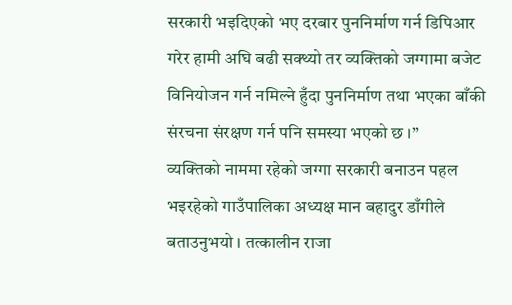सरकारी भइदिएको भए दरबार पुननिर्माण गर्न डिपिआर गरेर हामी अघि बढी सक्थ्यो तर व्यक्तिको जग्गामा बजेट विनियोजन गर्न नमिल्ने हुँदा पुननिर्माण तथा भएका बाँकी संरचना संरक्षण गर्न पनि समस्या भएको छ ।”
व्यक्तिको नाममा रहेको जग्गा सरकारी बनाउन पहल भइरहेको गाउँपालिका अध्यक्ष मान बहादुर डाँगीले बताउनुभयो । तत्कालीन राजा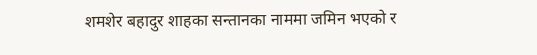शमशेर बहादुर शाहका सन्तानका नाममा जमिन भएको र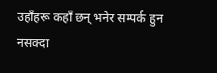उहाँहरू कहाँ छन् भनेर सम्पर्क हुन नसक्दा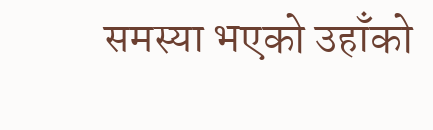समस्या भएको उहाँको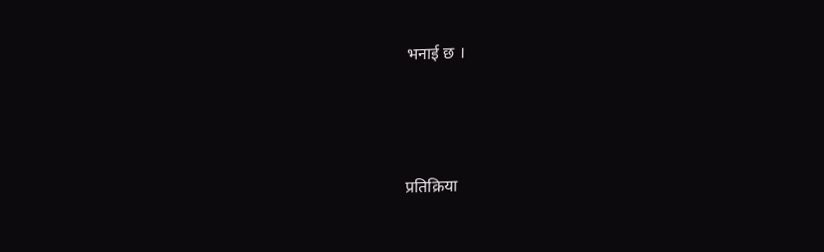भनाई छ ।






प्रतिक्रिया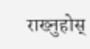राख्नुहोस्